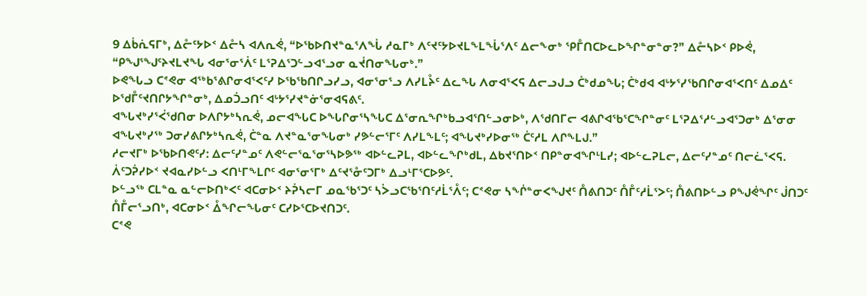9 ᐃᑳᕇᕋᒥᒃ, ᐃᓔᑦᔭᐅᑉ ᐃᓔᓴ ᐊᐱᕆᕚ, “ᐅᖃᐅᑎᔪᓐᓇᕐᐱᖔ ᓱᓇᒥᒃ ᐱᑦᔪᑦᔭᐅᔪᒪᖕᒪᖔᕐᐱᑦ ᐃᓕᖕᓂᒃ ᕿᒤᑎᑕᐅᓚᐅᖏᓐᓂᓐᓂ?” ᐃᓔᓴᐅᑉ ᑭᐅᕚ, “ᑭᖑᕐᖑᑦᔨᔪᒪᔪᖓ ᐊᓂᕐᓂᕐᐲᑦ ᒪᕐᕈᐃᕐᑐᓪᓗᐊᕐᓗᓂ ᓇᔫᑎᓂᖓᓂᒃ.”
ᐅᕙᖓᓗ ᑕᕝᕙᓂ ᐊᖅᑲᕐᕕᒋᓂᐊᕐᐸᑦᓯ ᐅᖃᖃᑎᒋᓗᓯᓗ, ᐊᓂᕐᓂᕐᓗ ᐱᓯᒪᔧᑦ ᐃᓚᖓ ᐱᓂᐊᕐᐸᕋ ᐃᓕᓗᒍᓗ ᑖᒃᑯᓄᖓ; ᑖᒃᑯᐊ ᐊᒡᔭᕐᓯᖃᑎᒋᓂᐊᕐᐸᑎᑦ ᐃᓄᐃᑦ ᐅᖁᒤᑦᔪᑎᒋᔭᖏᓐᓂᒃ, ᐃᓄᑑᓗᑎᑦ ᐊᒡᔭᕐᓯᔪᓐᓃᕐᓂᐊᕋᕕᑦ.
ᐊᖓᔪᒃᓯᕐᐹᖁᑎᓂ ᐅᐱᒋᔭᒃᓴᕆᕚ, ᓄᓕᐊᖓᑕ ᐅᖓᒋᓂᕐᓴᖓᑕ ᐃᕐᓂᕆᖏᒃᑲᓗᐊᕐᑎᓪᓗᓂᐅᒃ, ᐱᖁᑎᒥᓕ ᐊᕕᒋᐊᖃᕐᑕᖏᓐᓂᑦ ᒪᕐᕈᐃᕐᓱᓪᓗᐊᕐᑐᓂᒃ ᐃᕐᓂᓂ ᐊᖓᔪᒃᓯᖅ ᑐᓂᓯᕕᒋᔭᒃᓴᕆᕚ, ᑖᓐᓇ ᐱᔪᓐᓇᕐᓂᖓᓂᒃ ᓯᕗᓪᓕᕐᒥᑦ ᐱᓯᒪᖕᒪᑦ; ᐊᖓᔪᒃᓯᐅᓂᖅ ᑖᑦᓱᒪ ᐱᒋᖕᒪᒍ.”
ᓱᓕᔪᒥᒃ ᐅᖃᐅᑎᕙᑦᓯ: ᐃᓕᑦᓯᓐᓄᑦ ᐱᕙᓪᓕᕐᓇᕐᓂᕐᓴᐅᕗᖅ ᐊᐅᓪᓚᕈᒪ, ᐊᐅᓪᓚᖏᒃᑯᒪ, ᐃᑲᔪᕐᑎᐅᑉ ᑎᑭᓐᓂᐊᖏᒻᒪᓯ; ᐊᐅᓪᓚᕈᒪᓕ, ᐃᓕᑦᓯᓐᓄᑦ ᑎᓕᓛᕐᐸᕋ.
ᐲᑦᑐᕉᓯᐅᑉ ᔪᐊᓇᓯᐅᓪᓗ ᐸᑎᒻᒥᖕᒪᒋᑦ ᐊᓂᕐᓂᕐᒥᒃ ᐃᑦᔪᕐᓁᑦᑐᒥᒃ ᐃᓗᒻᒥᕐᑕᐅᕗᑦ.
ᐅᓪᓗᖅ ᑕᒪᓐᓇ ᓇᓪᓕᐅᑎᒃᐸᑦ ᐊᑕᓂᐅᑉ ᔨᕉᓴᓕᒥ ᓄᓇᖃᕐᑐᑦ ᓴᐴᓗᑕᖃᕐᑎᑦᓱᒫᕐᐰᑦ; ᑕᕝᕙᓂ ᓴᖕᒌᓐᓂᐸᖑᔪᑦ ᑍᕕᑎᑐᑦ ᑍᒤᑦᓱᒫᕐᐳᑦ; ᑍᕕᑎᐅᓪᓗ ᑭᖑᕚᖏᑦ ᒎᑎᑐᑦ ᑍᒤᓕᕐᓗᑎᒃ, ᐊᑕᓂᐅᑉ ᐂᖏᓕᖓᓂᑦ ᑕᓯᐅᕐᑕᐅᔪᑎᑐᑦ.
ᑕᕝᕙ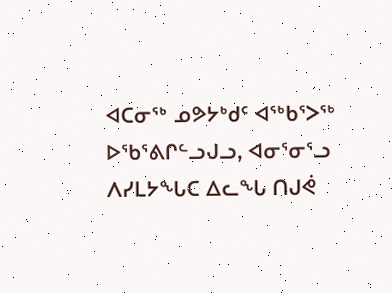ᐊᑕᓂᖅ ᓄᕗᔭᒃᑯᑦ ᐊᖅᑲᕐᐳᖅ ᐅᖃᕐᕕᒋᓪᓗᒍᓗ, ᐊᓂᕐᓂᕐᓗ ᐱᓯᒪᔭᖓᑕ ᐃᓚᖓ ᑎᒍᕚ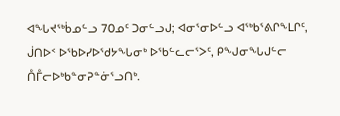ᐊᖓᔪᖅᑳᓄᓪᓗ 70ᓄᑦ ᑐᓂᓪᓗᒍ; ᐊᓂᕐᓂᐅᓪᓗ ᐊᖅᑲᕐᕕᒋᖕᒪᒋᑦ, ᒎᑎᐅᑉ ᐅᖃᐅᓯᐅᖁᔭᖓᓂᒃ ᐅᖃᓪᓚᓕᕐᐳᑦ, ᑭᖑᓂᖓᒍᓪᓕ ᑍᒤᓕᐅᒃᑲᓐᓂᕈᓐᓃᕐᓗᑎᒃ.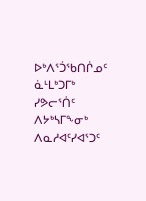ᐅᒃᐱᕐᑑᖃᑎᒌᓄᑦ ᓈᒻᒪᒃᑐᒥᒃ ᓯᕗᓕᕐᑏᑦ ᐱᔭᒃᓴᒥᖕᓂᒃ ᐱᓇᓱᐊᑦᓯᐊᕐᑐᑦ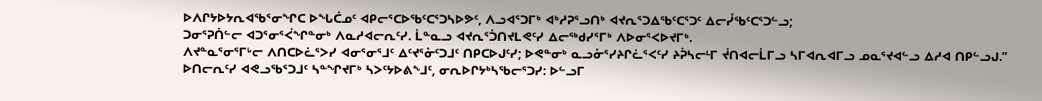ᐅᐱᒋᔭᐅᔭᕆᐊᖃᕐᓂᖏᑕ ᐅᖓᑖᓄᑦ ᐊᑭᓕᕐᑕᐅᖃᑦᑕᕐᑐᓴᐅᕗᑦ, ᐱᓗᐊᕐᑐᒥᒃ ᐊᒃᓱᕈᕐᓗᑎᒃ ᐊᔪᕆᕐᑐᐃᖃᑦᑕᕐᑐᑦ ᐃᓕᓮᖃᑦᑕᕐᑐᓪᓗ;
ᑐᓂᕐᕈᑏᓪᓕ ᐊᑐᕐᓂᕐᐹᖏᓐᓂᒃ ᐱᓇᓱᐊᓕᕆᑦᓯ. ᒫᓐᓇᓗ ᐊᔪᕆᕐᑑᑎᔪᒪᕙᑦᓯ ᐃᓕᖅᑯᓯᕐᒥᒃ ᐱᐅᓂᕐᐸᐅᔪᒥᒃ.
ᐱᔪᓐᓇᕐᓂᕐᒥᒡᓕ ᐱᑎᑕᐅᓛᕐᐳᓯ ᐊᓂᕐᓂᕐᒧᑦ ᐃᑦᔪᕐᓁᑦᑐᒧᑦ ᑎᑭᑕᐅᒍᑦᓯ; ᐅᕙᓐᓂᒃ ᓇᓗᓁᕐᓯᔨᒋᓛᕐᐸᑦᓯ ᔨᕉᓴᓕᒻᒥ ᔫᑎᐊᓕᒫᒥᓗ ᓴᒥᐊᕆᐊᒥᓗ ᓄᓇᕐᔪᐊᓪᓗ ᐃᓱᐊ ᑎᑭᓪᓗᒍ.”
ᐅᑎᓕᕆᑦᓯ ᐊᕙᓗᖃᕐᑐᒧᑦ ᓴᓐᖏᔪᒥᒃ ᓴᐳᑦᔭᐅᕕᖕᒧᑦ, ᓂᕆᐅᒋᔭᒃᓴᖃᓕᕐᑐᓯ: ᐅᓪᓗᒥ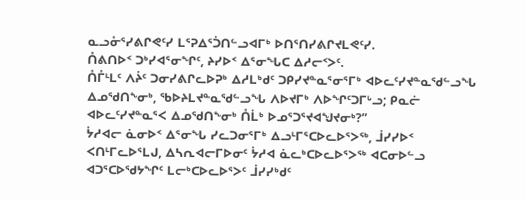ᓇᓗᓁᕐᓯᕕᒋᕙᑦᓯ ᒪᕐᕈᐃᕐᑑᑎᓪᓗᐊᒥᒃ ᐅᑎᕐᑎᓯᕕᒋᔪᒪᕙᑦᓯ.
ᑍᕕᑎᐅᑉ ᑐᒃᓯᐊᕐᓂᖏᑦ, ᔨᓯᐅᑉ ᐃᕐᓂᖓᑕ ᐃᓱᓕᑉᐳᑦ.
ᑍᒤᒻᒪᑦ ᐱᔩᑦ ᑐᓂᓯᕕᒋᓚᐅᕈᒃ ᐃᓱᒪᒃᑯᑦ ᑐᑭᓯᔪᓐᓇᕐᓂᕐᒥᒃ ᐊᐅᓚᑦᓯᔪᓐᓇᖁᓪᓗᖓ ᐃᓄᖁᑎᖕᓂᒃ, ᖃᐅᔨᒪᔪᓐᓇᖁᓪᓗᖓ ᐱᐅᔪᒥᒃ ᐱᐅᖏᑦᑐᒥᒡᓗ; ᑭᓇᓖ ᐊᐅᓚᑦᓯᔪᓐᓇᕐᐸ ᐃᓄᖁᑎᖕᓂᒃ ᑍᒫᒃ ᐅᓄᕐᑐᕐᔪᐊᖑᔪᓂᒃ?”
ᔮᓱᐊᓕ ᓈᓂᐅᑉ ᐃᕐᓂᖓ ᓯᓚᑐᓂᕐᒥᒃ ᐃᓗᒻᒥᕐᑕᐅᓚᐅᕐᐳᖅ, ᒨᓯᓯᐅᑉ ᐸᑎᒻᒥᓚᐅᕐᒪᒍ, ᐃᓴᕆᐊᓕᒥᐅᓂᑦ ᔮᓱᐊ ᓈᓚᒃᑕᐅᓚᐅᕐᐳᖅ ᐊᑕᓂᐅᓪᓗ ᐊᑐᕐᑕᐅᖁᔭᖏᑦ ᒪᓕᒃᑕᐅᓚᐅᕐᐳᑦ ᒨᓯᓯᒃᑯᑦ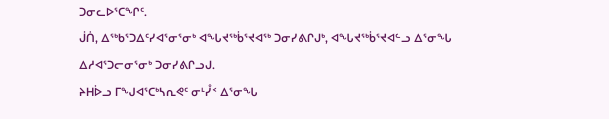ᑐᓂᓚᐅᕐᑕᖏᑦ.
ᒎᑏ, ᐃᖅᑲᕐᑐᐃᑦᓯᐊᕐᓂᕐᓂᒃ ᐊᖓᔪᖅᑳᕐᔪᐊᖅ ᑐᓂᓯᕕᒋᒍᒃ, ᐊᖓᔪᖅᑳᕐᔪᐊᓪᓗ ᐃᕐᓂᖓ ᐃᓱᐊᕐᑐᓕᓂᕐᓂᒃ ᑐᓂᓯᕕᒋᓗᒍ.
ᔨᕼᐆᓗ ᒥᖑᐊᕐᑕᒃᓴᕆᕙᑦ ᓂᒻᓮᑉ ᐃᕐᓂᖓ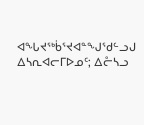ᐊᖓᔪᖅᑳᕐᔪᐊᓐᖑᖁᓪᓗᒍ ᐃᓴᕆᐊᓕᒥᐅᓄᑦ; ᐃᓔᓴᓗ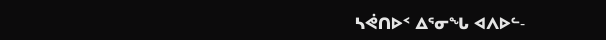ᓴᕚᑎᐅᑉ ᐃᕐᓂᖓ ᐊᐱᐅᓪ-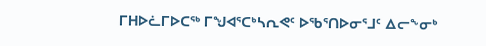ᒥᕼᐅᓛᒥᐅᑕᖅ ᒥᖑᐊᕐᑕᒃᓴᕆᕙᑦ ᐅᖃᕐᑎᐅᓂᕐᒧᑦ ᐃᓕᖕᓂᒃ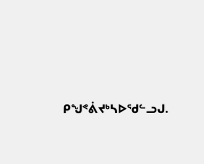ᑭᖑᕝᕖᔪᒃᓴᐅᖁᓪᓗᒍ.